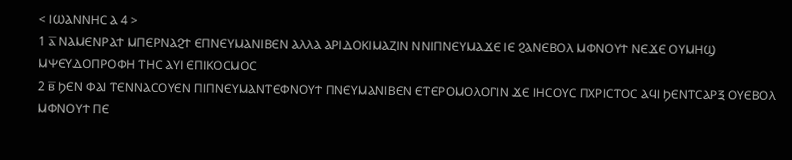< ⲒⲰⲀⲚⲚⲎⲤ Ⲁ 4 >
1 ⲁ̅ ⲚⲀⲘⲈⲚⲢⲀϮ ⲘⲠⲈⲢⲚⲀϨϮ ⲈⲠⲚⲈⲨⲘⲀⲚⲒⲂⲈⲚ ⲀⲖⲖⲀ ⲀⲢⲒⲆⲞⲔⲒⲘⲀⲌⲒⲚ ⲚⲚⲒⲠⲚⲈⲨⲘⲀϪⲈ ⲒⲈ ϨⲀⲚⲈⲂⲞⲖ ⲘⲪⲚⲞⲨϮ ⲚⲈϪⲈ ⲞⲨⲘⲎϢ ⲘⲮⲈⲨⲆⲞⲠⲢⲞⲪⲎ ⲦⲎⲤ ⲀⲨⲒ ⲈⲠⲒⲔⲞⲤⲘⲞⲤ
2 ⲃ̅ ϦⲈⲚ ⲪⲀⲒ ⲦⲈⲚⲚⲀⲤⲞⲨⲈⲚ ⲠⲒⲠⲚⲈⲨⲘⲀⲚⲦⲈⲪⲚⲞⲨϮ ⲠⲚⲈⲨⲘⲀⲚⲒⲂⲈⲚ ⲈⲦⲈⲢⲞⲘⲞⲖⲞⲄⲒⲚ ϪⲈ ⲒⲎⲤⲞⲨⲤ ⲠⲬⲢⲒⲤⲦⲞⲤ ⲀϤⲒ ϦⲈⲚⲦⲤⲀⲢⲜ ⲞⲨⲈⲂⲞⲖ ⲘⲪⲚⲞⲨϮ ⲠⲈ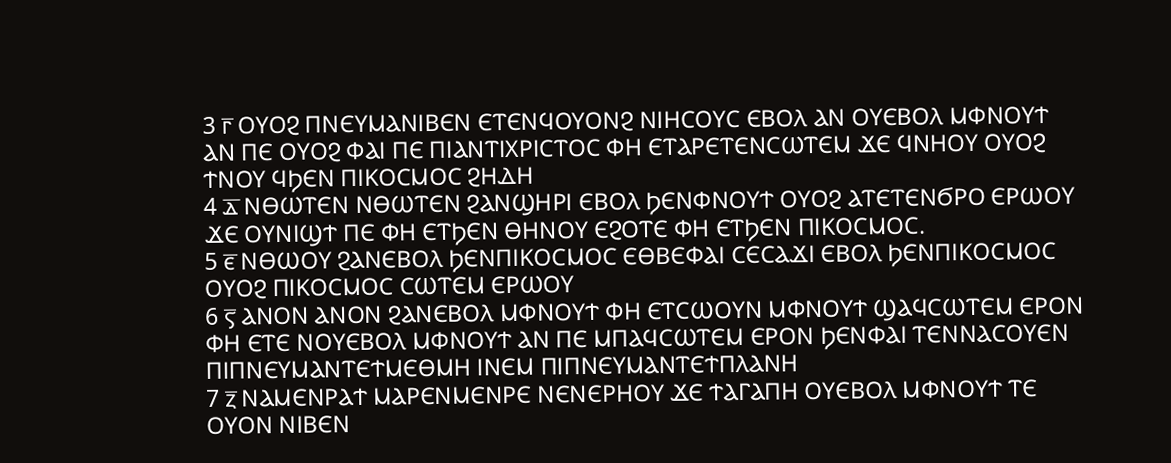3 ⲅ̅ ⲞⲨⲞϨ ⲠⲚⲈⲨⲘⲀⲚⲒⲂⲈⲚ ⲈⲦⲈⲚϤⲞⲨⲞⲚϨ ⲚⲒⲎⲤⲞⲨⲤ ⲈⲂⲞⲖ ⲀⲚ ⲞⲨⲈⲂⲞⲖ ⲘⲪⲚⲞⲨϮ ⲀⲚ ⲠⲈ ⲞⲨⲞϨ ⲪⲀⲒ ⲠⲈ ⲠⲒⲀⲚⲦⲒⲬⲢⲒⲤⲦⲞⲤ ⲪⲎ ⲈⲦⲀⲢⲈⲦⲈⲚⲤⲰⲦⲈⲘ ϪⲈ ϤⲚⲎⲞⲨ ⲞⲨⲞϨ ϮⲚⲞⲨ ϤϦⲈⲚ ⲠⲒⲔⲞⲤⲘⲞⲤ ϨⲎⲆⲎ
4 ⲇ̅ ⲚⲐⲰⲦⲈⲚ ⲚⲐⲰⲦⲈⲚ ϨⲀⲚϢⲎⲢⲒ ⲈⲂⲞⲖ ϦⲈⲚⲪⲚⲞⲨϮ ⲞⲨⲞϨ ⲀⲦⲈⲦⲈⲚϬⲢⲞ ⲈⲢⲰⲞⲨ ϪⲈ ⲞⲨⲚⲒϢϮ ⲠⲈ ⲪⲎ ⲈⲦϦⲈⲚ ⲐⲎⲚⲞⲨ ⲈϨⲞⲦⲈ ⲪⲎ ⲈⲦϦⲈⲚ ⲠⲒⲔⲞⲤⲘⲞⲤ.
5 ⲉ̅ ⲚⲐⲰⲞⲨ ϨⲀⲚⲈⲂⲞⲖ ϦⲈⲚⲠⲒⲔⲞⲤⲘⲞⲤ ⲈⲐⲂⲈⲪⲀⲒ ⲤⲈⲤⲀϪⲒ ⲈⲂⲞⲖ ϦⲈⲚⲠⲒⲔⲞⲤⲘⲞⲤ ⲞⲨⲞϨ ⲠⲒⲔⲞⲤⲘⲞⲤ ⲤⲰⲦⲈⲘ ⲈⲢⲰⲞⲨ
6 ⲋ̅ ⲀⲚⲞⲚ ⲀⲚⲞⲚ ϨⲀⲚⲈⲂⲞⲖ ⲘⲪⲚⲞⲨϮ ⲪⲎ ⲈⲦⲤⲰⲞⲨⲚ ⲘⲪⲚⲞⲨϮ ϢⲀϤⲤⲰⲦⲈⲘ ⲈⲢⲞⲚ ⲪⲎ ⲈⲦⲈ ⲚⲞⲨⲈⲂⲞⲖ ⲘⲪⲚⲞⲨϮ ⲀⲚ ⲠⲈ ⲘⲠⲀϤⲤⲰⲦⲈⲘ ⲈⲢⲞⲚ ϦⲈⲚⲪⲀⲒ ⲦⲈⲚⲚⲀⲤⲞⲨⲈⲚ ⲠⲒⲠⲚⲈⲨⲘⲀⲚⲦⲈϮⲘⲈⲐⲘⲎ ⲒⲚⲈⲘ ⲠⲒⲠⲚⲈⲨⲘⲀⲚⲦⲈϮⲠⲖⲀⲚⲎ
7 ⲍ̅ ⲚⲀⲘⲈⲚⲢⲀϮ ⲘⲀⲢⲈⲚⲘⲈⲚⲢⲈ ⲚⲈⲚⲈⲢⲎⲞⲨ ϪⲈ ϮⲀⲄⲀⲠⲎ ⲞⲨⲈⲂⲞⲖ ⲘⲪⲚⲞⲨϮ ⲦⲈ ⲞⲨⲞⲚ ⲚⲒⲂⲈⲚ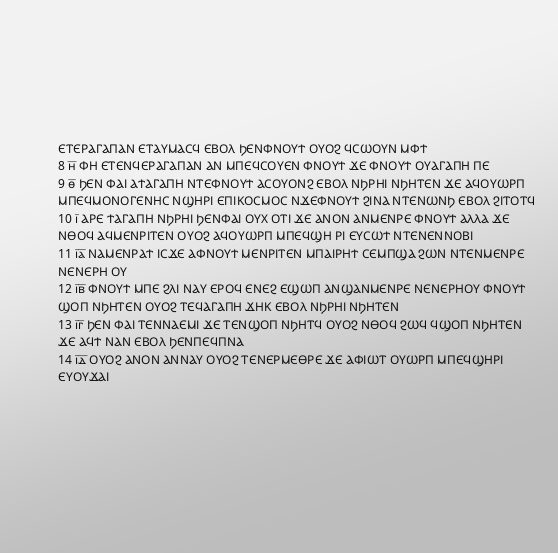ⲈⲦⲈⲢⲀⲄⲀⲠⲀⲚ ⲈⲦⲀⲨⲘⲀⲤϤ ⲈⲂⲞⲖ ϦⲈⲚⲪⲚⲞⲨϮ ⲞⲨⲞϨ ϤⲤⲰⲞⲨⲚ ⲘⲪϮ
8 ⲏ̅ ⲪⲎ ⲈⲦⲈⲚϤⲈⲢⲀⲄⲀⲠⲀⲚ ⲀⲚ ⲘⲠⲈϤⲤⲞⲨⲈⲚ ⲪⲚⲞⲨϮ ϪⲈ ⲪⲚⲞⲨϮ ⲞⲨⲀⲄⲀⲠⲎ ⲠⲈ
9 ⲑ̅ ϦⲈⲚ ⲪⲀⲒ ⲀϮⲀⲄⲀⲠⲎ ⲚⲦⲈⲪⲚⲞⲨϮ ⲀⲤⲞⲨⲞⲚϨ ⲈⲂⲞⲖ ⲚϦⲢⲎⲒ ⲚϦⲎⲦⲈⲚ ϪⲈ ⲀϤⲞⲨⲰⲢⲠ ⲘⲠⲈϤⲘⲞⲚⲞⲄⲈⲚⲎⲤ ⲚϢⲎⲢⲒ ⲈⲠⲒⲔⲞⲤⲘⲞⲤ ⲚϪⲈⲪⲚⲞⲨϮ ϨⲒⲚⲀ ⲚⲦⲈⲚⲰⲚϦ ⲈⲂⲞⲖ ϨⲒⲦⲞⲦϤ
10 ⲓ̅ ⲀⲢⲈ ϮⲀⲄⲀⲠⲎ ⲚϦⲢⲎⲒ ϦⲈⲚⲪⲀⲒ ⲞⲨⲬ ⲞⲦⲒ ϪⲈ ⲀⲚⲞⲚ ⲀⲚⲘⲈⲚⲢⲈ ⲪⲚⲞⲨϮ ⲀⲖⲖⲀ ϪⲈ ⲚⲐⲞϤ ⲀϤⲘⲈⲚⲢⲒⲦⲈⲚ ⲞⲨⲞϨ ⲀϤⲞⲨⲰⲢⲠ ⲘⲠⲈϤϢⲎ ⲢⲒ ⲈⲨⲤⲰϮ ⲚⲦⲈⲚⲈⲚⲚⲞⲂⲒ
11 ⲓ̅ⲁ̅ ⲚⲀⲘⲈⲚⲢⲀϮ ⲒⲤϪⲈ ⲀⲪⲚⲞⲨϮ ⲘⲈⲚⲢⲒⲦⲈⲚ ⲘⲠⲀⲒⲢⲎϮ ⲤⲈⲘⲠϢⲀ ϨⲰⲚ ⲚⲦⲈⲚⲘⲈⲚⲢⲈ ⲚⲈⲚⲈⲢⲎ ⲞⲨ
12 ⲓ̅ⲃ̅ ⲪⲚⲞⲨϮ ⲘⲠⲈ ϨⲖⲒ ⲚⲀⲨ ⲈⲢⲞϤ ⲈⲚⲈϨ ⲈϢⲰⲠ ⲀⲚϢⲀⲚⲘⲈⲚⲢⲈ ⲚⲈⲚⲈⲢⲎⲞⲨ ⲪⲚⲞⲨϮ ϢⲞⲠ ⲚϦⲎⲦⲈⲚ ⲞⲨⲞϨ ⲦⲈϤⲀⲄⲀⲠⲎ ϪⲎⲔ ⲈⲂⲞⲖ ⲚϦⲢⲎⲒ ⲚϦⲎⲦⲈⲚ
13 ⲓ̅ⲅ̅ ϦⲈⲚ ⲪⲀⲒ ⲦⲈⲚⲚⲀⲈⲘⲒ ϪⲈ ⲦⲈⲚϢⲞⲠ ⲚϦⲎⲦϤ ⲞⲨⲞϨ ⲚⲐⲞϤ ϨⲰϤ ϤϢⲞⲠ ⲚϦⲎⲦⲈⲚ ϪⲈ ⲀϤϮ ⲚⲀⲚ ⲈⲂⲞⲖ ϦⲈⲚⲠⲈϤⲠⲚⲀ
14 ⲓ̅ⲇ̅ ⲞⲨⲞϨ ⲀⲚⲞⲚ ⲀⲚⲚⲀⲨ ⲞⲨⲞϨ ⲦⲈⲚⲈⲢⲘⲈⲐⲢⲈ ϪⲈ ⲀⲪⲒⲰⲦ ⲞⲨⲰⲢⲠ ⲘⲠⲈϤϢⲎⲢⲒ ⲈⲨⲞⲨϪⲀⲒ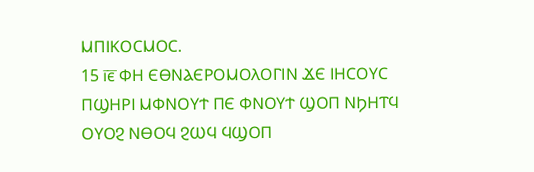ⲘⲠⲒⲔⲞⲤⲘⲞⲤ.
15 ⲓ̅ⲉ̅ ⲪⲎ ⲈⲐⲚⲀⲈⲢⲞⲘⲞⲖⲞⲄⲒⲚ ϪⲈ ⲒⲎⲤⲞⲨⲤ ⲠϢⲎⲢⲒ ⲘⲪⲚⲞⲨϮ ⲠⲈ ⲪⲚⲞⲨϮ ϢⲞⲠ ⲚϦⲎⲦϤ ⲞⲨⲞϨ ⲚⲐⲞϤ ϨⲰϤ ϤϢⲞⲠ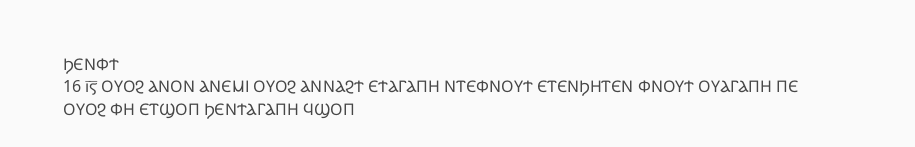ϦⲈⲚⲪϮ
16 ⲓ̅ⲋ̅ ⲞⲨⲞϨ ⲀⲚⲞⲚ ⲀⲚⲈⲘⲒ ⲞⲨⲞϨ ⲀⲚⲚⲀϨϮ ⲈϮⲀⲄⲀⲠⲎ ⲚⲦⲈⲪⲚⲞⲨϮ ⲈⲦⲈⲚϦⲎⲦⲈⲚ ⲪⲚⲞⲨϮ ⲞⲨⲀⲄⲀⲠⲎ ⲠⲈ ⲞⲨⲞϨ ⲪⲎ ⲈⲦϢⲞⲠ ϦⲈⲚϮⲀⲄⲀⲠⲎ ϤϢⲞⲠ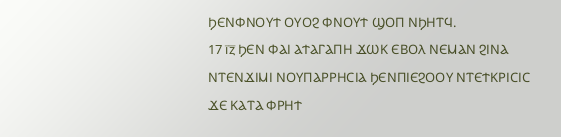ϦⲈⲚⲪⲚⲞⲨϮ ⲞⲨⲞϨ ⲪⲚⲞⲨϮ ϢⲞⲠ ⲚϦⲎⲦϤ.
17 ⲓ̅ⲍ̅ ϦⲈⲚ ⲪⲀⲒ ⲀϮⲀⲄⲀⲠⲎ ϪⲰⲔ ⲈⲂⲞⲖ ⲚⲈⲘⲀⲚ ϨⲒⲚⲀ ⲚⲦⲈⲚϪⲒⲘⲒ ⲚⲞⲨⲠⲀⲢⲢⲎⲤⲒⲀ ϦⲈⲚⲠⲒⲈϨⲞⲞⲨ ⲚⲦⲈϮⲔⲢⲒⲤⲒⲤ ϪⲈ ⲔⲀⲦⲀ ⲪⲢⲎϮ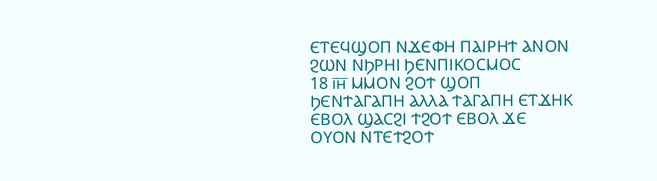ⲈⲦⲈϤϢⲞⲠ ⲚϪⲈⲪⲎ ⲠⲀⲒⲢⲎϮ ⲀⲚⲞⲚ ϨⲰⲚ ⲚϦⲢⲎⲒ ϦⲈⲚⲠⲒⲔⲞⲤⲘⲞⲤ
18 ⲓ̅ⲏ̅ ⲘⲘⲞⲚ ϨⲞϮ ϢⲞⲠ ϦⲈⲚϮⲀⲄⲀⲠⲎ ⲀⲖⲖⲀ ϮⲀⲄⲀⲠⲎ ⲈⲦϪⲎⲔ ⲈⲂⲞⲖ ϢⲀⲤϨⲒ ϮϨⲞϮ ⲈⲂⲞⲖ ϪⲈ ⲞⲨⲞⲚ ⲚⲦⲈϮϨⲞϮ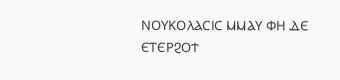ⲚⲞⲨⲔⲞⲖⲀⲤⲒⲤ ⲘⲘⲀⲨ ⲪⲎ ⲆⲈ ⲈⲦⲈⲢϨⲞϮ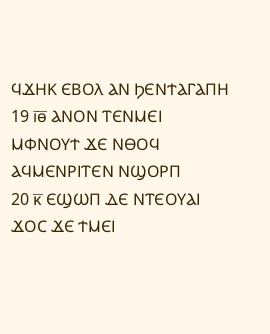ϤϪⲎⲔ ⲈⲂⲞⲖ ⲀⲚ ϦⲈⲚϮⲀⲄⲀⲠⲎ
19 ⲓ̅ⲑ̅ ⲀⲚⲞⲚ ⲦⲈⲚⲘⲈⲒ ⲘⲪⲚⲞⲨϮ ϪⲈ ⲚⲐⲞϤ ⲀϤⲘⲈⲚⲢⲒⲦⲈⲚ ⲚϢⲞⲢⲠ
20 ⲕ̅ ⲈϢⲰⲠ ⲆⲈ ⲚⲦⲈⲞⲨⲀⲒ ϪⲞⲤ ϪⲈ ϮⲘⲈⲒ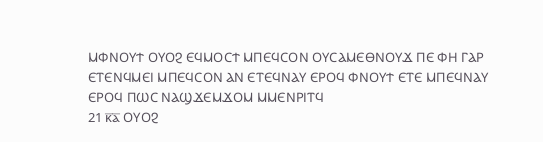ⲘⲪⲚⲞⲨϮ ⲞⲨⲞϨ ⲈϤⲘⲞⲤϮ ⲘⲠⲈϤⲤⲞⲚ ⲞⲨⲤⲀⲘⲈⲐⲚⲞⲨϪ ⲠⲈ ⲪⲎ ⲄⲀⲢ ⲈⲦⲈⲚϤⲘⲈⲒ ⲘⲠⲈϤⲤⲞⲚ ⲀⲚ ⲈⲦⲈϤⲚⲀⲨ ⲈⲢⲞϤ ⲪⲚⲞⲨϮ ⲈⲦⲈ ⲘⲠⲈϤⲚⲀⲨ ⲈⲢⲞϤ ⲠⲰⲤ ⲚⲀϢϪⲈⲘϪⲞⲘ ⲘⲘⲈⲚⲢⲒⲦϤ
21 ⲕ̅ⲁ̅ ⲞⲨⲞϨ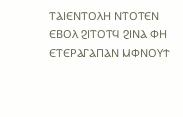ⲦⲀⲒⲈⲚⲦⲞⲖⲎ ⲚⲦⲞⲦⲈⲚ ⲈⲂⲞⲖ ϨⲒⲦⲞⲦϤ ϨⲒⲚⲀ ⲪⲎ ⲈⲦⲈⲢⲀⲄⲀⲠⲀⲚ ⲘⲪⲚⲞⲨϮ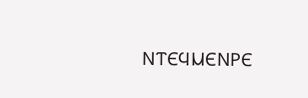ⲚⲦⲈϤⲘⲈⲚⲢⲈ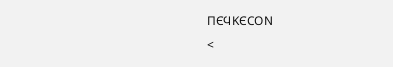ⲠⲈϤⲔⲈⲤⲞⲚ
<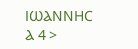ⲒⲰⲀⲚⲚⲎⲤ Ⲁ 4 >